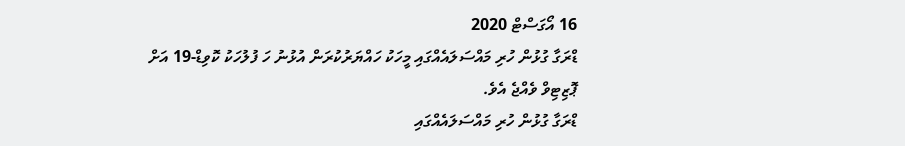16 އޯގަސްޓް 2020
ޑްރަގާ ގުޅުން ހުރި މައްސަލައެއްގައި މީހަކު ހައްޔަރުކުރަން އުޅުނު ހަ ފުލުހަކު ކޮވިޑް-19 އަށް ޕޮޒިޓިވް ވެއްޖެ އެވެ.
ޑްރަގާ ގުޅުން ހުރި މައްސަލައެއްގައި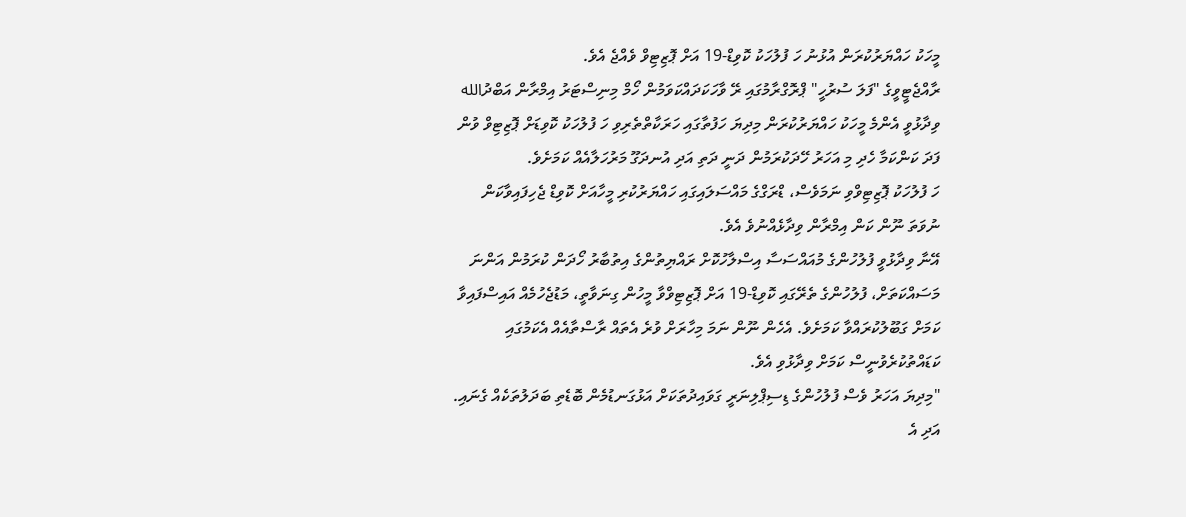މީހަކު ހައްޔަރުކުރަން އުޅުނު ހަ ފުލުހަކު ކޮވިޑް-19 އަށް ޕޮޒިޓިވް ވެއްޖެ އެވެ.
ރާއްޖެޓީވީގެ "ފަލަ ސުރުހީ" ޕްރޮގްރާމުގައި ރޭ ވާހަކަދައްކަވަމުން ހޯމް މިނިސްޓަރު އިމްރާން އަބްދުالله ވިދާޅުވީ އެންމެ މީހަކު ހައްޔަރުކުރަން މިދިޔަ ހަފުތާގައި ހަރަކާތްތެރިވި ހަ ފުލުހަކު ކޮވިޑަށް ޕޮޒިޓިވް ވުން ފަދަ ކަންކަމާ ހެދި މި އަހަރު ހޭދަކުރަމުން ދަނީ ދަތި އަދި އުނދަގޫ މަރުހަލާއެއް ކަމަށެވެ.
ހަ ފުލުހަކު ޕޮޒިޓިވްވި ނަމަވެސް، ޑްރަގްގެ މައްސަލައިގައި ހައްޔަރުކުރި މީހާއަށް ކޮވިޑް ޖެހިފައިވާކަން ނުވަތަ ނޫން ކަން އިމްރާން ވިދާޅެއްނުވެ އެވެ.
އޭނާ ވިދާޅުވީ ފުލުހުންގެ މުއައްސަސާ އިސްލާހުކޮށް ރައްޔިތުންގެ އިތުބާރު ހޯދަން ކުރަމުން އަންނަ މަސައްކަތަށް، ފުލުހުންގެ ތެރޭގައި ކޮވިޑް-19 އަށް ޕޮޒިޓިވްވާ މީހުން ގިނަވާތީ، މަޑުޖެހުމެއް އައިސްފައިވާ ކަމަށް ގަބޫލުކުރައްވާ ކަމަށެވެ. އެހެން ނޫން ނަމަ މިހާރަށް ވުރެ އެތައް ރާސްތާއެއް އެކަމުގައި ކަޑައްތުކުރެވުނީސް ކަމަށް ވިދާޅުވި އެވެ.
"މިދިޔަ އަހަރު ވެސް ފުލުހުންގެ ޑިސިޕްލިނަރީ ގަވައިދުތަކަށް އަޅުގަނޑުމެން ބޮޑެތި ބަދަލުތަކެއް ގެނައި. އަދި އެ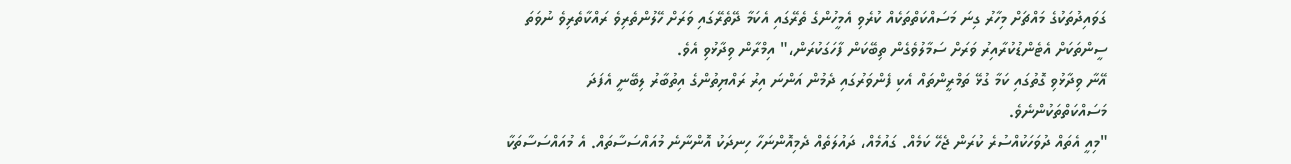ގަވައިދުތަކުގެ މައްޗަށް މިހާރު ގިނަ މަސައްކަތްތަކެއް ކުރެވި އެމީހުންގެ ތެރޭގައި އެކަމާ ދޭތެރޭގައި ވަރަށް ހޭލުންތެރިވެ ރައްކާތެރިވެ ނުވަތަ ސީންތަކަށް އެޓެންޑުކުރާއިރު ވަރަށް ސަމާލުވެގެން ތިބޭކަން ފާހަގަކުރަން،" އިމްރާން ވިދާޅުވި އެވެ.
އޭނާ ވިދާޅުވި ގޮތުގައި ކަމާ ގުޅޭ ތަމްރީންތައް އެކި ފެންވަރުގައި ދެމުން އަންނަ އިރު ރައްޔިތުންގެ އިތުބާރު ލިބޭނީ އެފަދަ މަސައްކަތްތަކުންނެވެ.
"މިއީ އެތައް ދުވަހަކުއްސުރެ ކުރަން ޖެހޭ ކަމެއް. ގައުމެއް، ދައުލަތެއް ދެމިއޮންނަހާ ހިނދަކު އޮންނާނެ މުއައްސަސާތައް. އެ މުއައްސަސާތަކާ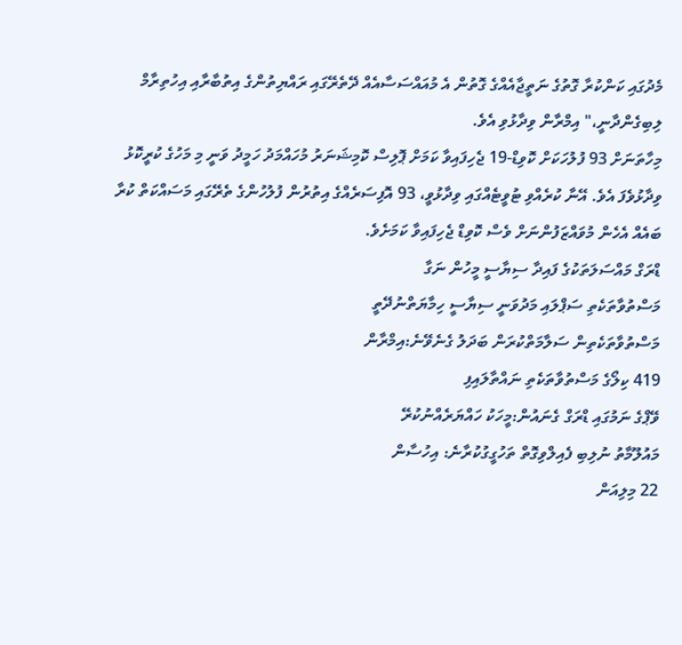މެދުގައި ކަންކުރާ ގޮތުގެ ނަތީޖާއެއްގެ ގޮތުން އެ މުއައްސަސާއެއް ދޭތެރޭގައި ރައްޔިތުންގެ އިތުބާރާއި އިހުތިރާމް ލިބިގެންދާނީ،" އިމްރާން ވިދާޅުވި އެވެ.
މިހާތަނަށް 93 ފުލުހަކަށް ކޮވިޑް-19 ޖެހިފައިވާ ކަމަށް ޕޮލިސް ކޮމިޝަނަރު މުހައްމަދު ހަމީދު ވަނީ މި މަހުގެ ކުރީކޮޅު ވިދާޅުވެފަ އެވެ. އޭނާ ކުރެއްވި ޓުވީޓެއްގައި ވިދާޅުވީ، 93 އޮފިސަރެއްގެ އިތުރުން ފުލުހުންގެ ތެރޭގައި މަސައްކަތް ކުރާ ބައެއް އެހެން މުވައްޒަފުންނަށް ވެސް ކޮވިޑް ޖެހިފައިވާ ކަމަށެވެ.
ޑްރަގް މައްސަލަތަކުގެ ފައިދާ ސިޔާސީ މީހުން ނަގާ
މަސްތުވާތަކެތި ސަޕްލައި މަދުވަނީ ސިޔާސީ ހިމާޔަތްނުދޭތީ
މަސްތުވާތަކެތިން ސަލާމަތްކުރަން ބަދަލު ގެނެވޭނެ:އިމްރާން
419 ކިލޯގެ މަސްތުވާތަކެތި ނައްތާލައިފި
ވޭޕްގެ ނަމުގައި ޑްރަގް ގެނައުން:މީހަކު ހައްޔަރެއްނުކުރޭ
މައުލޫމާތު ނުލިބި ފެއިލްވިގޮތް ތަހުގީގުކުރާނެ: އިހުސާން
22 މިލިއަން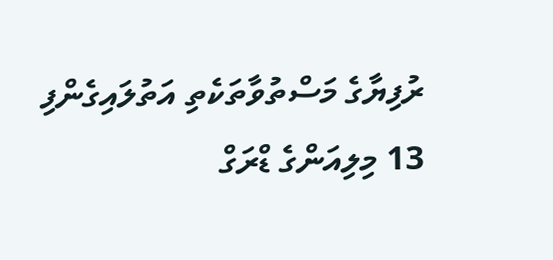ރުފިޔާގެ މަސްތުވާތަކެތި އަތުލައިގެންފި
13 މިލިއަންގެ ޑްރަގް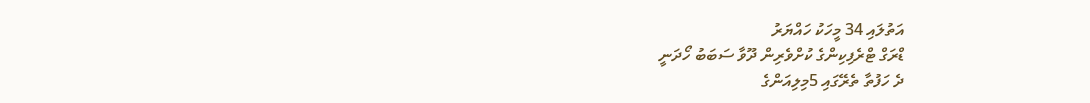އަތުލައި 34 މީހަކު ހައްޔަރު
ޑްރަގް ޓްރެފިކިންގެ ކުށްވެރިން ދޫވާ ސަބަބު ހޯދަނީ
ދެ ހަފުތާ ތެރޭގައި 5މިލިއަންގެ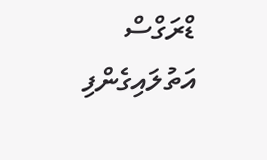ޑްރަގްސް އަތުލައިގެންފި